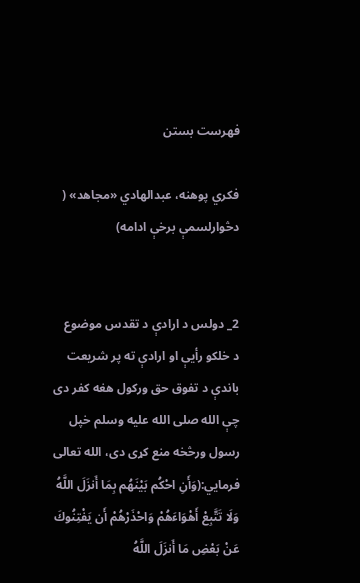فهرست بستن

فکري پوهنه، عبدالهادي «مجاهد» ( دڅوارلسمې برخې ادامه)


2_ دولس د ارادې د تقدس موضوع
د خلکو رأيې او ارادې ته پر شریعت باندې د تفوق حق ورکول هغه کفر دی چې الله صلى الله عليه وسلم خپل رسول ورڅخه منع کړی دی، الله تعالی فرمايي:(وَأَنِ احْكُم بَيْنَهُم بِمَا أَنزَلَ اللَّهُ وَلَا تَتَّبِعْ أَهْوَاءَهُمْ وَاحْذَرْهُمْ أَن يَفْتِنُوكَ عَنْ بَعْضِ مَا أَنزَلَ اللَّهُ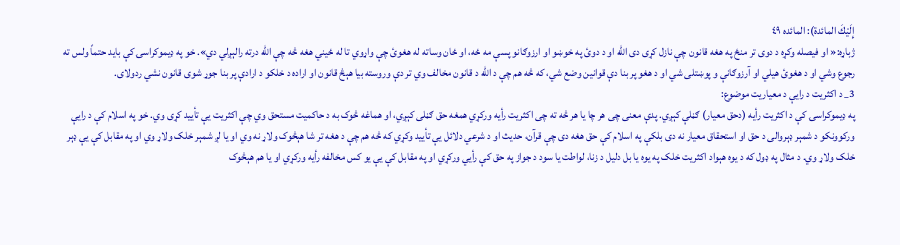إِلَيْكَ المائدة): المائده ٤٩
ژباړه:« او فیصله وکړه د دوی تر منځ په هغه قانون چې نازل کړی دی الله او د دوئ په خوښو او ارزوګانو پسې مه ځه، او ځان وساته له هغوئ چې واړوي تا له ځيني هغه څه چې الله درته رالېږلي دي». خو په ډيموکراسۍ کې باید حتماً ولس ته رجوع وشي او د هغوئ هيلي او آرزوګانې و پوښتلی شي او د هغو پر بنا دې قوانين وضع شي، که څه هم چې د الله د قانون مخالف وي تر دې وروسته بيا هېڅ قانون او اراده د خلکو د ارادې پر بنا جوړ شوی قانون نشي ردولای.
3_ د اکثريت د رایې د معياريت موضوع:
په ډیموکراسۍ کې د اکثريت رأيه (دحق معيار) ګڼلې کېږي. پدې معنی چی هر چا یا هر څه ته چی اکثریت رأيه وركړي همغه حق ګڼلی کېږي، او هماغه څوک به د حاکمیت مستحق وي چې اکثريت يې تأييد کړى وي. خو په اسلام کې د رايې ورکوونکو د شمېر ډېروالی د حق او استحقاق معیار نه دی بلکې په اسلام کې حق هغه دی چې قرآن، حدیث او د شرعي دلائل يې تأييد وکړي که څه هم چې د هغه تر شا هېڅوک ولاړ نه وي او يا لږ شمېر خلک ولاړ وي او په مقابل کې يې ډېر خلک ولاړ وي. د مثال په ډول که د یوه هېواد اکثریت خلک په یوه یا بل دلیل د زنا، لواطت یا سود د جواز په حق کې رأيي ورکړي او په مقابل کې يې يو كس مخالفه رأيه ورکړي او يا هم هېڅوک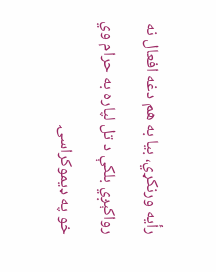رأيه ورنکړي، بیا به هم دغه افعال نه رواکېږي بلکې د تل لپاره به حرام وي خو په ډيموکراسۍ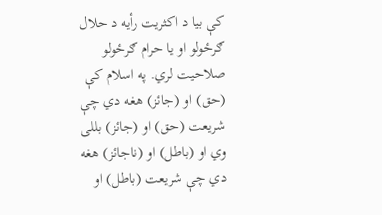کې بيا د اکثريت رأيه د حلال ګرځولو او یا حرام ګرځولو صلاحيت لري. په اسلام کې (حق) او (جائز) هغه دي چې شریعت (حق) او (جائز) بللی وي او (باطل) او (ناجائز) هغه دي چې شریعت (باطل) او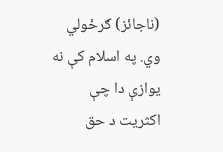(ناجائز) ګرځولي وي. په اسلام کې نه يوازې دا چې اکثريت د حق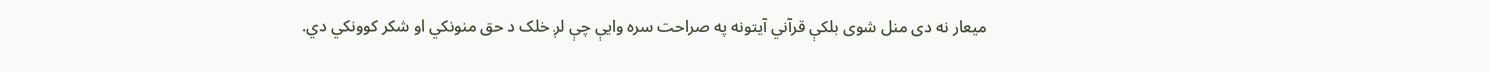میعار نه دی منل شوی بلکې قرآني آیتونه په صراحت سره وايې چې لږ خلک د حق منونکي او شكر كوونكي دي.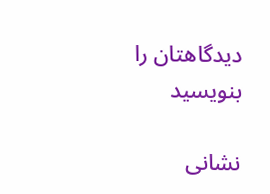دیدگاهتان را بنویسید

نشانی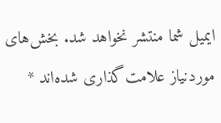ایمیل شما منتشر نخواهد شد. بخش‌های موردنیاز علامت‌گذاری شده‌اند *